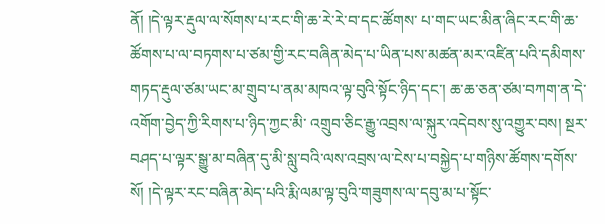ནོ། །དེ་ལྟར་རྡུལ་ལ་སོགས་པ་རང་གི་ཆ་རེ་རེ་བ་དང་ཚོགས་ པ་གང་ཡང་མིན་ཞིང་རང་གི་ཆ་ཚོགས་པ་ལ་བཏགས་པ་ཙམ་གྱི་རང་བཞིན་མེད་པ་ཡིན་པས་མཚན་མར་འཛིན་པའི་དམིགས་གཏད་རྡུལ་ཙམ་ཡང་མ་གྲུབ་པ་ནམ་མཁའ་ལྟ་བུའི་སྟོང་ཉིད་དང་། ཆ་ཆ་ཅན་ཙམ་བཀག་ན་དེ་འགོག་བྱེད་ཀྱི་རིགས་པ་ཉིད་ཀྱང་མི་ འགྲུབ་ཅིང་རྒྱུ་འབྲས་ལ་སྐུར་འདེབས་སུ་འགྱུར་བས། སྔར་བཤད་པ་ལྟར་སྒྱུ་མ་བཞིན་དུ་མི་སླུ་བའི་ལས་འབྲས་ལ་ངེས་པ་བསྐྱེད་པ་གཉིས་ཚོགས་དགོས་སོ། །དེ་ལྟར་རང་བཞིན་མེད་པའི་རྨི་ལམ་ལྟ་བུའི་གཟུགས་ལ་དབུ་མ་པ་སྟོང་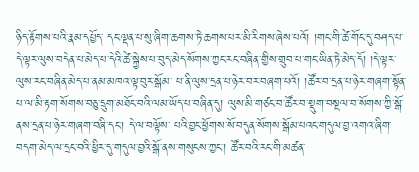ཉིད་རྟོགས་པའི་རྣམ་དཔྱོད་ དང་ལྡན་པ་སུ་ཞིག་ཆགས་ཏེ་ཆགས་པར་མི་རིགས་ཞེས་པའོ། །གང་གི་ཚེ་གོང་དུ་བཤད་པ་དེ་ལྟར་ལུས་བདེན་པ་མེད་པ་དེའི་ཚེ་སྐྱེས་པ་བུད་མེད་སོགས་ཀྱང་རང་བཞིན་གྱིས་གྲུབ་པ་གང་ཡིན་ཏེ་མེད་དོ། །དེ་ལྟར་ལུས་རང་བཞིན་མེད་པ་ནམ་མཁའ་ལྟ་བུར་སྒོམ་ པ་ནི་ལུས་དྲན་པ་ཉེར་བར་བཞག་པའོ། །ཚོར་བ་དྲན་པ་ཉེར་གཞག་སྟོན་པ་ལ་མི་རྟག་སོགས་བཅུ་དྲུག་མཐོང་བའི་ལམ་ཡོད་པ་བཞིན་དུ། ལུས་མི་གཙང་བ་ཚོར་བ་སྡུག་བསྔལ་བ་སོགས་ཀྱི་སྒོ་ནས་དྲན་པ་ཉེར་གཞག་བཞི་དང་། དེ་ལ་བལྟོས་ པའི་བྱང་ཕྱོགས་སོ་བདུན་སོགས་སྒོམ་པའང་གདུལ་བྱ་འགའ་ཞིག་བདག་མེད་ལ་དྲང་བའི་ཕྱིར་དུ་གདུལ་བྱའི་སྒོ་ནས་གསུངས་ཀྱང་། ཚོར་བའི་རང་གི་མཚན་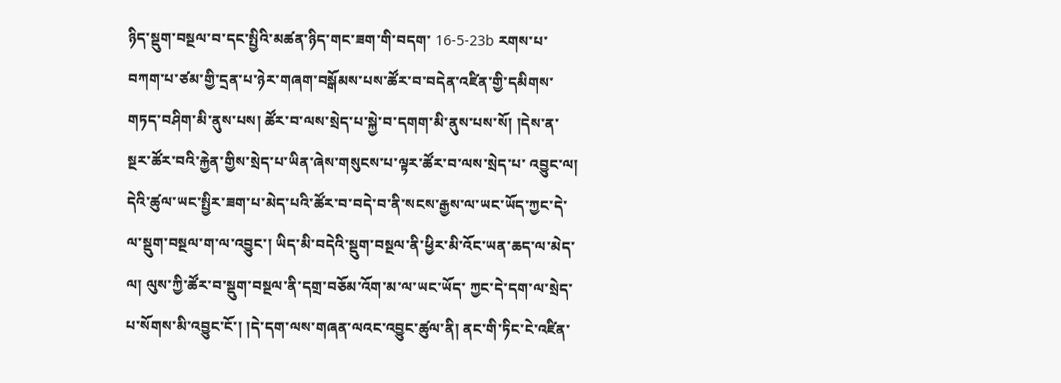ཉིད་སྡུག་བསྔལ་བ་དང་སྤྱིའི་མཚན་ཉིད་གང་ཟག་གི་བདག་ 16-5-23b རགས་པ་བཀག་པ་ཙམ་གྱི་དྲན་པ་ཉེར་གཞག་བསྒོམས་པས་ཚོར་བ་བདེན་འཛིན་གྱི་དམིགས་གཏད་བཤིག་མི་ནུས་པས། ཚོར་བ་ལས་སྲེད་པ་སྐྱེ་བ་དགག་མི་ནུས་པས་སོ། །དེས་ན་སྔར་ཚོར་བའི་རྐྱེན་གྱིས་སྲེད་པ་ཡིན་ཞེས་གསུངས་པ་ལྟར་ཚོར་བ་ལས་སྲེད་པ་ འབྱུང་ལ། དེའི་ཚུལ་ཡང་སྤྱིར་ཟག་པ་མེད་པའི་ཚོར་བ་བདེ་བ་ནི་སངས་རྒྱས་ལ་ཡང་ཡོད་ཀྱང་དེ་ལ་སྡུག་བསྔལ་ག་ལ་འབྱུང་། ཡིད་མི་བདེའི་སྡུག་བསྔལ་ནི་ཕྱིར་མི་འོང་ཡན་ཆད་ལ་མེད་ལ། ལུས་ཀྱི་ཚོར་བ་སྡུག་བསྔལ་ནི་དགྲ་བཅོམ་འོག་མ་ལ་ཡང་ཡོད་ ཀྱང་དེ་དག་ལ་སྲེད་པ་སོགས་མི་འབྱུང་ངོ་། །དེ་དག་ལས་གཞན་ལའང་འབྱུང་ཚུལ་ནི། ནང་གི་ཏིང་ངེ་འཛིན་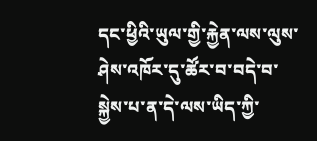དང་ཕྱིའི་ཡུལ་གྱི་རྐྱེན་ལས་ལུས་ཤེས་འཁོར་དུ་ཚོར་བ་བདེ་བ་སྐྱེས་པ་ན་དེ་ལས་ཡིད་ཀྱི་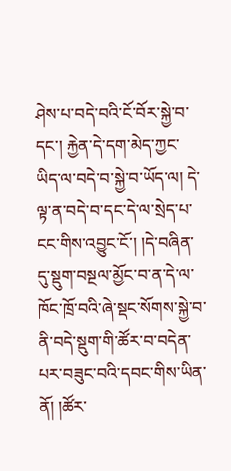ཤེས་པ་བདེ་བའི་ངོ་བོར་སྐྱེ་བ་དང་། རྐྱེན་དེ་དག་མེད་ཀྱང་ ཡིད་ལ་བདེ་བ་སྐྱེ་བ་ཡོད་ལ། དེ་ལྟ་ན་བདེ་བ་དང་དེ་ལ་སྲེད་པ་ངང་གིས་འབྱུང་ངོ་། །དེ་བཞིན་དུ་སྡུག་བསྔལ་མྱོང་བ་ན་དེ་ལ་ཁོང་ཁྲོ་བའི་ཞེ་སྡང་སོགས་སྐྱེ་བ་ནི་བདེ་སྡུག་གི་ཚོར་བ་བདེན་པར་བཟུང་བའི་དབང་གིས་ཡིན་ནོ། །ཚོར་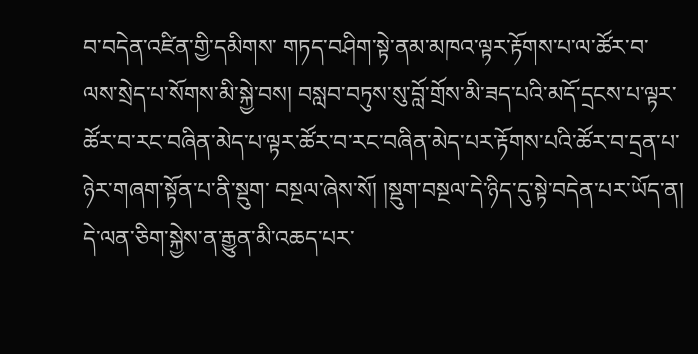བ་བདེན་འཛིན་གྱི་དམིགས་ གཏད་བཤིག་སྟེ་ནམ་མཁའ་ལྟར་རྟོགས་པ་ལ་ཚོར་བ་ལས་སྲེད་པ་སོགས་མི་སྐྱེ་བས། བསླབ་བཏུས་སུ་བློ་གྲོས་མི་ཟད་པའི་མདོ་དྲངས་པ་ལྟར་ཚོར་བ་རང་བཞིན་མེད་པ་ལྟར་ཚོར་བ་རང་བཞིན་མེད་པར་རྟོགས་པའི་ཚོར་བ་དྲན་པ་ཉེར་གཞག་སྟོན་པ་ནི་སྡུག་ བསྔལ་ཞེས་སོ། །སྡུག་བསྔལ་དེ་ཉིད་དུ་སྟེ་བདེན་པར་ཡོད་ན། དེ་ལན་ཅིག་སྐྱེས་ན་རྒྱུན་མི་འཆད་པར་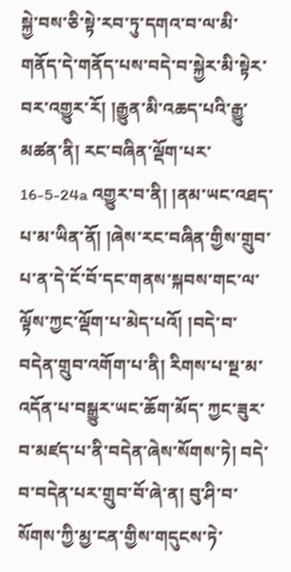སྐྱེ་བས་ཅི་སྟེ་རབ་ཏུ་དགའ་བ་ལ་མི་གནོད་དེ་གནོད་པས་བདེ་བ་སྐྱེར་མི་སྟེར་བར་འགྱུར་རོ། །རྒྱུན་མི་འཆད་པའི་རྒྱུ་མཚན་ནི། རང་བཞིན་ལྡོག་པར་ 16-5-24a འགྱུར་བ་ནི། །ནམ་ཡང་འཐད་པ་མ་ཡིན་ནོ། །ཞེས་རང་བཞིན་གྱིས་གྲུབ་པ་ན་དེ་ངོ་བོ་དང་གནས་སྐབས་གང་ལ་ལྟོས་ཀྱང་ལྡོག་པ་མེད་པའོ། །བདེ་བ་བདེན་གྲུབ་འགོག་པ་ནི། རིགས་པ་སྔ་མ་འདོན་པ་བསྒྱུར་ཡང་ཆོག་མོད་ ཀྱང་ཟུར་བ་མཛད་པ་ནི་བདེན་ཞེས་སོགས་ཏེ། བདེ་བ་བདེན་པར་གྲུབ་བོ་ཞེ་ན། བུ་ཤི་བ་སོགས་ཀྱི་མྱ་ངན་གྱིས་གདུངས་ཏེ་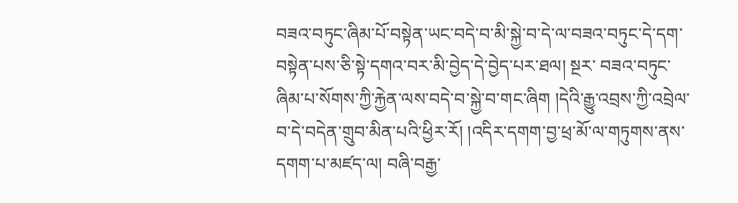བཟའ་བཏུང་ཞིམ་པོ་བསྟེན་ཡང་བདེ་བ་མི་སྐྱེ་བ་དེ་ལ་བཟའ་བཏུང་དེ་དག་བསྟེན་པས་ཅི་སྟེ་དགའ་བར་མི་བྱེད་དེ་བྱེད་པར་ཐལ། སྔར་ བཟའ་བཏུང་ཞིམ་པ་སོགས་ཀྱི་རྐྱེན་ལས་བདེ་བ་སྐྱེ་བ་གང་ཞིག །དེའི་རྒྱུ་འབྲས་ཀྱི་འབྲེལ་བ་དེ་བདེན་གྲུབ་མིན་པའི་ཕྱིར་རོ། །འདིར་དགག་བྱ་ཕྲ་མོ་ལ་གཏུགས་ནས་དགག་པ་མཛད་ལ། བཞི་བརྒྱ་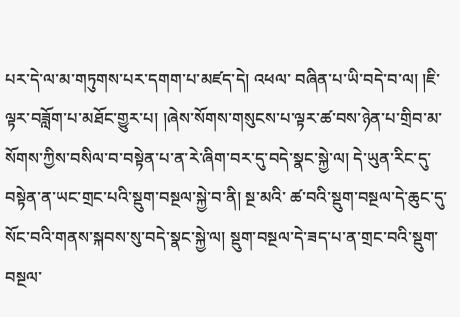པར་དེ་ལ་མ་གཏུགས་པར་དགག་པ་མཛད་དེ། འཕལ་ བཞིན་པ་ཡི་བདེ་བ་ལ། །ཇི་ལྟར་བཟློག་པ་མཐོང་གྱུར་པ། །ཞེས་སོགས་གསུངས་པ་ལྟར་ཚ་བས་ཉེན་པ་གྲིབ་མ་སོགས་ཀྱིས་བསིལ་བ་བསྟེན་པ་ན་རེ་ཞིག་བར་དུ་བདེ་སྣང་སྐྱེ་ལ། དེ་ཡུན་རིང་དུ་བསྟེན་ན་ཡང་གྲང་པའི་སྡུག་བསྔལ་སྐྱེ་བ་ནི། སྔ་མའི་ ཚ་བའི་སྡུག་བསྔལ་དེ་ཆུང་དུ་སོང་བའི་གནས་སྐབས་སུ་བདེ་སྣང་སྐྱེ་ལ། སྡུག་བསྔལ་དེ་ཟད་པ་ན་གྲང་བའི་སྡུག་བསྔལ་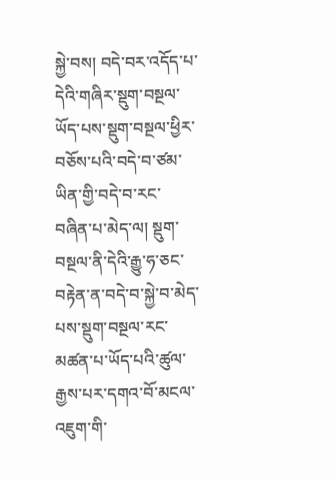སྐྱེ་བས། བདེ་བར་འདོད་པ་དེའི་གཞིར་སྡུག་བསྔལ་ཡོད་པས་སྡུག་བསྔལ་ཕྱིར་བཅོས་པའི་བདེ་བ་ཙམ་ཡིན་གྱི་བདེ་བ་རང་ བཞིན་པ་མེད་ལ། སྡུག་བསྔལ་ནི་དེའི་རྒྱུ་ཧ་ཅང་བརྟེན་ན་བདེ་བ་སྐྱེ་བ་མེད་པས་སྡུག་བསྔལ་རང་མཚན་པ་ཡོད་པའི་ཚུལ་རྒྱས་པར་དགའ་བོ་མངལ་འཇུག་གི་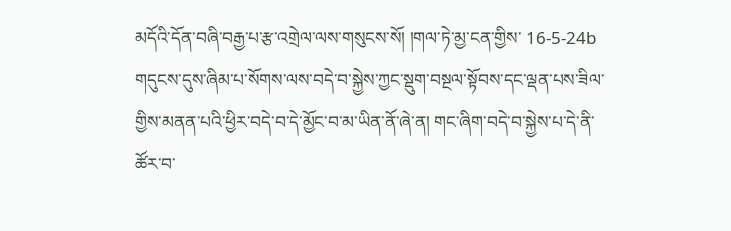མདོའི་དོན་བཞི་བརྒྱ་པ་རྩ་འགྲེལ་ལས་གསུངས་སོ། །གལ་ཏེ་མྱ་ངན་གྱིས་ 16-5-24b གདུངས་དུས་ཞིམ་པ་སོགས་ལས་བདེ་བ་སྐྱེས་ཀྱང་སྡུག་བསྔལ་སྟོབས་དང་ལྡན་པས་ཟིལ་གྱིས་མནན་པའི་ཕྱིར་བདེ་བ་དེ་མྱོང་བ་མ་ཡིན་ནོ་ཞེ་ན། གང་ཞིག་བདེ་བ་སྐྱེས་པ་དེ་ནི་ཚོར་བ་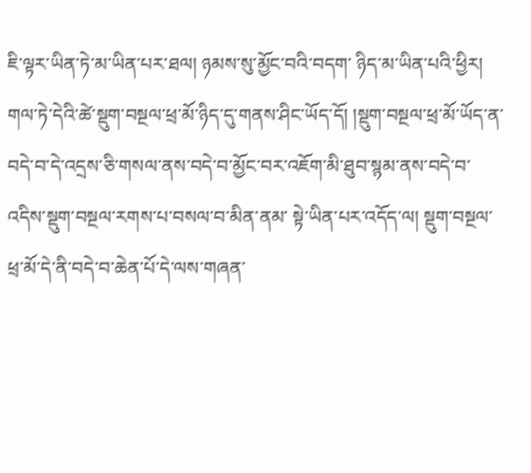ཇི་ལྟར་ཡིན་ཏེ་མ་ཡིན་པར་ཐལ། ཉམས་སུ་མྱོང་བའི་བདག་ ཉིད་མ་ཡིན་པའི་ཕྱིར། གལ་ཏེ་དེའི་ཚེ་སྡུག་བསྔལ་ཕྲ་མོ་ཉིད་དུ་གནས་ཤིང་ཡོད་དོ། །སྡུག་བསྔལ་ཕྲ་མོ་ཡོད་ན་བདེ་བ་དེ་འདྲས་ཅི་གསལ་ནས་བདེ་བ་མྱོང་བར་འཇོག་མི་ཐུབ་སྙམ་ནས་བདེ་བ་འདིས་སྡུག་བསྔལ་རགས་པ་བསལ་བ་མིན་ནམ་ སྟེ་ཡིན་པར་འདོད་ལ། སྡུག་བསྔལ་ཕྲ་མོ་དེ་ནི་བདེ་བ་ཆེན་པོ་དེ་ལས་གཞན་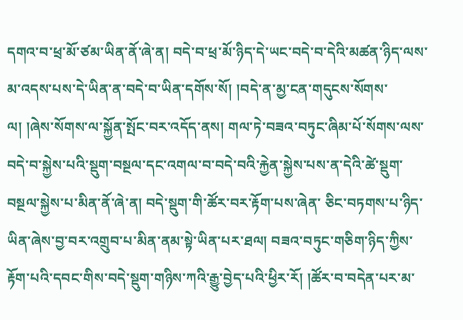དགའ་བ་ཕྲ་མོ་ཙམ་ཡིན་ནོ་ཞེ་ན། བདེ་བ་ཕྲ་མོ་ཉིད་དེ་ཡང་བདེ་བ་དེའི་མཚན་ཉིད་ལས་མ་འདས་པས་དེ་ཡིན་ན་བདེ་བ་ཡིན་དགོས་སོ། །བདེ་ན་མྱ་ངན་གདུངས་སོགས་ ལ། །ཞེས་སོགས་ལ་སྐྱོན་སྤོང་བར་འདོད་ནས། གལ་ཏེ་བཟའ་བཏུང་ཞིམ་པོ་སོགས་ལས་བདེ་བ་སྐྱེས་པའི་སྡུག་བསྔལ་དང་འགལ་བ་བདེ་བའི་རྐྱེན་སྐྱེས་པས་ན་དེའི་ཚེ་སྡུག་བསྔལ་སྐྱེས་པ་མིན་ནོ་ཞེ་ན། བདེ་སྡུག་གི་ཚོར་བར་རྟོག་པས་ཞེན་ ཅིང་བཏགས་པ་ཉིད་ཡིན་ཞེས་བྱ་བར་འགྲུབ་པ་མིན་ནམ་སྟེ་ཡིན་པར་ཐལ། བཟའ་བཏུང་གཅིག་ཉིད་ཀྱིས་རྟོག་པའི་དབང་གིས་བདེ་སྡུག་གཉིས་ཀའི་རྒྱུ་བྱེད་པའི་ཕྱིར་རོ། །ཚོར་བ་བདེན་པར་མ་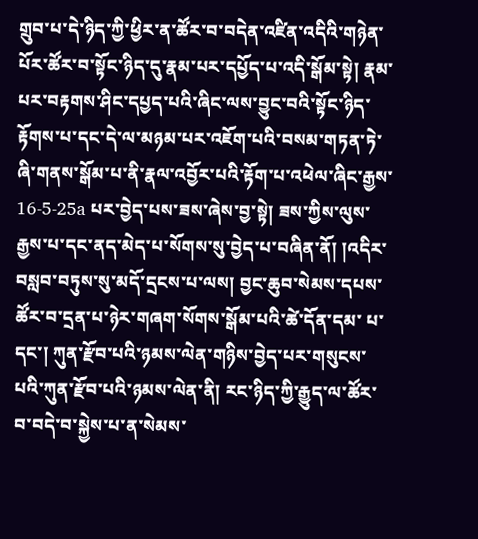གྲུབ་པ་དེ་ཉིད་ཀྱི་ཕྱིར་ན་ཚོར་བ་བདེན་འཛིན་འདིའི་གཉེན་ པོར་ཚོར་བ་སྟོང་ཉིད་དུ་རྣམ་པར་དཔྱོད་པ་འདི་སྒོམ་སྟེ། རྣམ་པར་བརྟགས་ཤིང་དཔྱད་པའི་ཞིང་ལས་བྱུང་བའི་སྟོང་ཉིད་རྟོགས་པ་དང་དེ་ལ་མཉམ་པར་འཇོག་པའི་བསམ་གཏན་ཏེ་ཞི་གནས་སྒོམ་པ་ནི་རྣལ་འབྱོར་པའི་རྟོག་པ་འཕེལ་ཞིང་རྒྱས་ 16-5-25a པར་བྱེད་པས་ཟས་ཞེས་བྱ་སྟེ། ཟས་ཀྱིས་ལུས་རྒྱས་པ་དང་ནད་མེད་པ་སོགས་སུ་བྱེད་པ་བཞིན་ནོ། །འདིར་བསླབ་བཏུས་སུ་མདོ་དྲངས་པ་ལས། བྱང་ཆུབ་སེམས་དཔས་ཚོར་བ་དྲན་པ་ཉེར་གཞག་སོགས་སྒོམ་པའི་ཚེ་དོན་དམ་ པ་དང་། ཀུན་རྫོབ་པའི་ཉམས་ལེན་གཉིས་བྱེད་པར་གསུངས་པའི་ཀུན་རྫོབ་པའི་ཉམས་ལེན་ནི། རང་ཉིད་ཀྱི་རྒྱུད་ལ་ཚོར་བ་བདེ་བ་སྐྱེས་པ་ན་སེམས་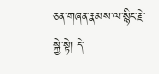ཅན་གཞན་རྣམས་ལ་སྙིང་རྗེ་སྐྱེ་སྟེ། དེ་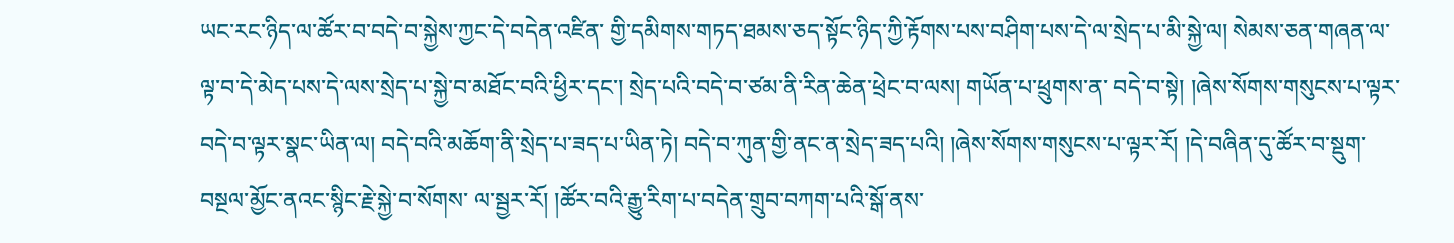ཡང་རང་ཉིད་ལ་ཚོར་བ་བདེ་བ་སྐྱེས་ཀྱང་དེ་བདེན་འཛིན་ གྱི་དམིགས་གཏད་ཐམས་ཅད་སྟོང་ཉིད་ཀྱི་རྟོགས་པས་བཤིག་པས་དེ་ལ་སྲེད་པ་མི་སྐྱེ་ལ། སེམས་ཅན་གཞན་ལ་ལྟ་བ་དེ་མེད་པས་དེ་ལས་སྲེད་པ་སྐྱེ་བ་མཐོང་བའི་ཕྱིར་དང་། སྲེད་པའི་བདེ་བ་ཙམ་ནི་རིན་ཆེན་ཕྲེང་བ་ལས། གཡོན་པ་ཕྲུགས་ན་ བདེ་བ་སྟེ། །ཞེས་སོགས་གསུངས་པ་ལྟར་བདེ་བ་ལྟར་སྣང་ཡིན་ལ། བདེ་བའི་མཆོག་ནི་སྲེད་པ་ཟད་པ་ཡིན་ཏེ། བདེ་བ་ཀུན་གྱི་ནང་ན་སྲེད་ཟད་པའི། །ཞེས་སོགས་གསུངས་པ་ལྟར་རོ། །དེ་བཞིན་དུ་ཚོར་བ་སྡུག་བསྔལ་མྱོང་ནའང་སྙིང་རྗེ་སྐྱེ་བ་སོགས་ ལ་སྦྱར་རོ། །ཚོར་བའི་རྒྱུ་རིག་པ་བདེན་གྲུབ་བཀག་པའི་སྒོ་ནས་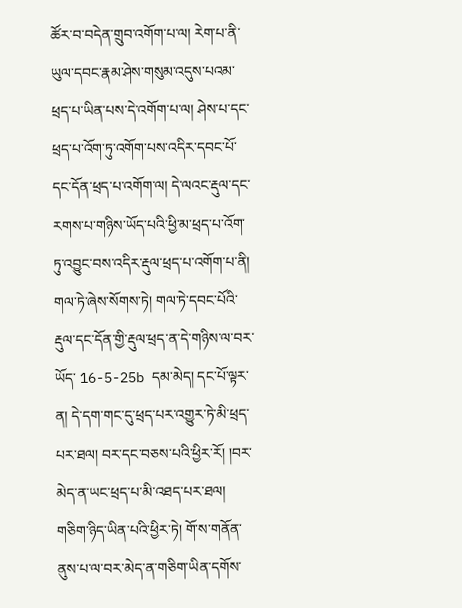ཚོར་བ་བདེན་གྲུབ་འགོག་པ་ལ། རེག་པ་ནི་ཡུལ་དབང་རྣམ་ཤེས་གསུམ་འདུས་པའམ་ཕྲད་པ་ཡིན་པས་དེ་འགོག་པ་ལ། ཤེས་པ་དང་ཕྲད་པ་འོག་ཏུ་འགོག་པས་འདིར་དབང་པོ་ དང་དོན་ཕྲད་པ་འགོག་ལ། དེ་ལའང་རྡུལ་དང་རགས་པ་གཉིས་ཡོད་པའི་ཕྱི་མ་ཕྲད་པ་འོག་ཏུ་འབྱུང་བས་འདིར་རྡུལ་ཕྲད་པ་འགོག་པ་ནི། གལ་ཏེ་ཞེས་སོགས་ཏེ། གལ་ཏེ་དབང་པོའི་རྡུལ་དང་དོན་གྱི་རྡུལ་ཕྲད་ན་དེ་གཉིས་ལ་བར་ཡོད་ 16-5-25b དམ་མེད། དང་པོ་ལྟར་ན། དེ་དག་གང་དུ་ཕྲད་པར་འགྱུར་ཏེ་མི་ཕྲད་པར་ཐལ། བར་དང་བཅས་པའི་ཕྱིར་རོ། །བར་མེད་ན་ཡང་ཕྲད་པ་མི་འཐད་པར་ཐལ། གཅིག་ཉིད་ཡིན་པའི་ཕྱིར་ཏེ། གོ་ས་གནོན་ནུས་པ་ལ་བར་མེད་ན་གཅིག་ཡིན་དགོས་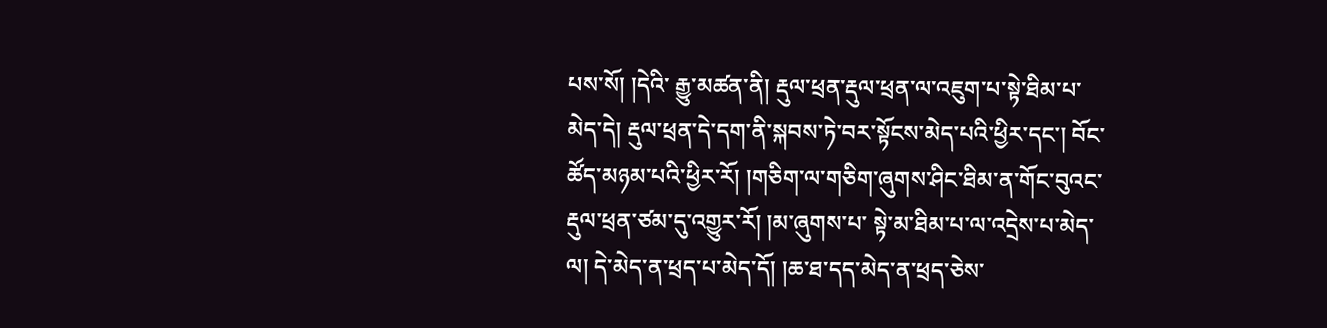པས་སོ། །དེའི་ རྒྱུ་མཚན་ནི། རྡུལ་ཕྲན་རྡུལ་ཕྲན་ལ་འཇུག་པ་སྟེ་ཐིམ་པ་མེད་དེ། རྡུལ་ཕྲན་དེ་དག་ནི་སྐབས་ཏེ་བར་སྟོངས་མེད་པའི་ཕྱིར་དང་། བོང་ཚོད་མཉམ་པའི་ཕྱིར་རོ། །གཅིག་ལ་གཅིག་ཞུགས་ཤིང་ཐིམ་ན་གོང་བུའང་རྡུལ་ཕྲན་ཙམ་དུ་འགྱུར་རོ། །མ་ཞུགས་པ་ སྟེ་མ་ཐིམ་པ་ལ་འདྲེས་པ་མེད་ལ། དེ་མེད་ན་ཕྲད་པ་མེད་དོ། །ཆ་ཐ་དད་མེད་ན་ཕྲད་ཅེས་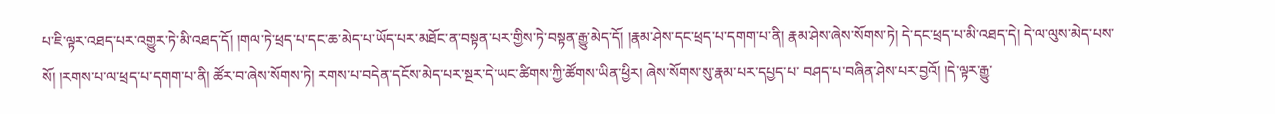པ་ཇི་ལྟར་འཐད་པར་འགྱུར་ཏེ་མི་འཐད་དོ། །གལ་ཏེ་ཕྲད་པ་དང་ཆ་མེད་པ་ཡོད་པར་མཐོང་ན་བསྟན་པར་གྱིས་ཏེ་བསྟན་རྒྱུ་མེད་དོ། །རྣམ་ཤེས་དང་ཕྲད་པ་དགག་པ་ནི། རྣམ་ཤེས་ཞེས་སོགས་ཏེ། དེ་དང་ཕྲད་པ་མི་འཐད་དེ། དེ་ལ་ལུས་མེད་པས་སོ། །རགས་པ་ལ་ཕྲད་པ་དགག་པ་ནི། ཚོར་བ་ཞེས་སོགས་ཏེ། རགས་པ་བདེན་དངོས་མེད་པར་སྔར་དེ་ཡང་ཚིགས་ཀྱི་ཚོགས་ཡིན་ཕྱིར། ཞེས་སོགས་སུ་རྣམ་པར་དཔྱད་པ་ བཤད་པ་བཞིན་ཤེས་པར་བྱའོ། །དེ་ལྟར་རྒྱུ་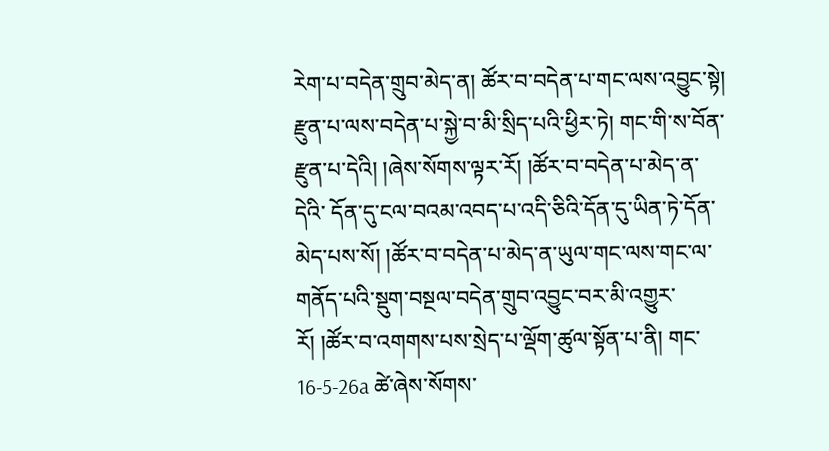རེག་པ་བདེན་གྲུབ་མེད་ན། ཚོར་བ་བདེན་པ་གང་ལས་འབྱུང་སྟེ། རྫུན་པ་ལས་བདེན་པ་སྐྱེ་བ་མི་སྲིད་པའི་ཕྱིར་ཏེ། གང་གི་ས་བོན་རྫུན་པ་དེའི། །ཞེས་སོགས་ལྟར་རོ། །ཚོར་བ་བདེན་པ་མེད་ན་དེའི་ དོན་དུ་ངལ་བའམ་འབད་པ་འདི་ཅིའི་དོན་དུ་ཡིན་ཏེ་དོན་མེད་པས་སོ། །ཚོར་བ་བདེན་པ་མེད་ན་ཡུལ་གང་ལས་གང་ལ་གནོད་པའི་སྡུག་བསྔལ་བདེན་གྲུབ་འབྱུང་བར་མི་འགྱུར་རོ། །ཚོར་བ་འགགས་པས་སྲེད་པ་ལྡོག་ཚུལ་སྟོན་པ་ནི། གང་ 16-5-26a ཚེ་ཞེས་སོགས་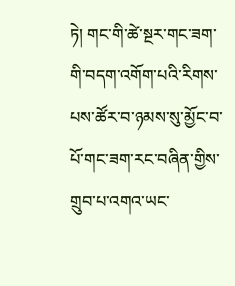ཏེ། གང་གི་ཚེ་སྔར་གང་ཟག་གི་བདག་འགོག་པའི་རིགས་པས་ཚོར་བ་ཉམས་སུ་མྱོང་བ་པོ་གང་ཟག་རང་བཞིན་གྱིས་གྲུབ་པ་འགའ་ཡང་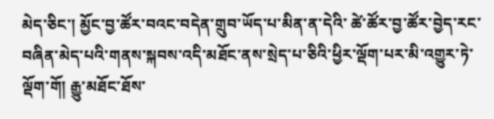མེད་ཅིང་། མྱོང་བྱ་ཚོར་བའང་བདེན་གྲུབ་ཡོད་པ་མིན་ན་དེའི་ ཚེ་ཚོར་བྱ་ཚོར་བྱེད་རང་བཞིན་མེད་པའི་གནས་སྐབས་འདི་མཐོང་ནས་སྲེད་པ་ཅིའི་ཕྱིར་ལྡོག་པར་མི་འགྱུར་ཏེ་ལྡོག་གོ། རྒྱུ་མཐོང་ཐོས་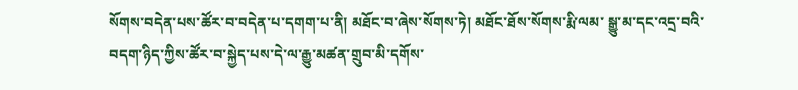སོགས་བདེན་པས་ཚོར་བ་བདེན་པ་དགག་པ་ནི། མཐོང་བ་ཞེས་སོགས་ཏེ། མཐོང་ཐོས་སོགས་རྨི་ལམ་ སྒྱུ་མ་དང་འདྲ་བའི་བདག་ཉིད་ཀྱིས་ཚོར་བ་སྐྱེད་པས་དེ་ལ་རྒྱུ་མཚན་གྲུབ་མི་དགོས་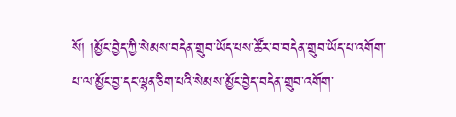སོ། །མྱོང་བྱེད་ཀྱི་སེམས་བདེན་གྲུབ་ཡོད་པས་ཚོར་བ་བདེན་གྲུབ་ཡོད་པ་འགོག་པ་ལ་མྱོང་བྱ་དང་ལྷན་ཅིག་པའི་སེམས་མྱོང་བྱེད་བདེན་གྲུབ་འགོག་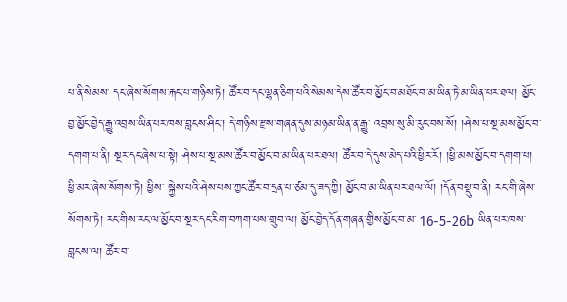པ་ནི་སེམས་ དང་ཞེས་སོགས་རྐང་པ་གཉིས་ཏེ། ཚོར་བ་དང་ལྷན་ཅིག་པའི་སེམས་དེས་ཚོར་བ་མྱོང་བ་མཐོང་བ་མ་ཡིན་ཏེ་མ་ཡིན་པར་ཐལ། མྱོང་བྱ་མྱོང་བྱེད་རྒྱུ་འབྲས་ཡིན་པར་ཁས་བླངས་ཤིང་། དེ་གཉིས་རྫས་གཞན་དུས་མཉམ་ཡིན་ན་རྒྱུ་ འབྲས་སུ་མི་རུང་བས་སོ། །ཤེས་པ་སྔ་མས་མྱོང་བ་དགག་པ་ནི། སྔར་དང་ཞེས་པ་སྟེ། ཤེས་པ་སྔ་མས་ཚོར་བ་མྱོང་བ་མ་ཡིན་པར་ཐལ། ཚོར་བ་དེ་དུས་མེད་པའི་ཕྱིར་རོ། །ཕྱི་མས་མྱོང་བ་དགག་པ། ཕྱི་མར་ཞེས་སོགས་ཏེ། ཕྱིས་ སྐྱེས་པའི་ཤེས་པས་ཀྱང་ཚོར་བ་དྲན་པ་ཙམ་དུ་ཟད་ཀྱི། མྱོང་བ་མ་ཡིན་པར་ཐལ་ལོ། །དོན་བསྡུ་བ་ནི། རང་གི་ཞེས་སོགས་ཏེ། རང་གིས་རང་ལ་མྱོང་བ་སྔར་དང་རིག་བཀག་པས་གྲུབ་ལ། མྱོང་བྱེད་དོན་གཞན་གྱིས་མྱོང་བ་མ་ 16-5-26b ཡིན་པར་ཁས་བླངས་ལ། ཚོར་བ་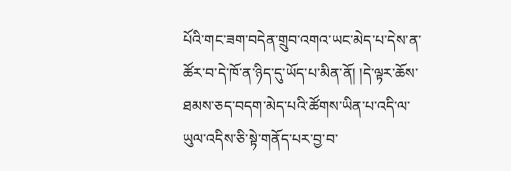པོའི་གང་ཟག་བདེན་གྲུབ་འགའ་ཡང་མེད་པ་དེས་ན་ཚོར་བ་དེ་ཁོ་ན་ཉིད་དུ་ཡོད་པ་མིན་ནོ། །དེ་ལྟར་ཆོས་ཐམས་ཅད་བདག་མེད་པའི་ཚོགས་ཡིན་པ་འདི་ལ་ཡུལ་འདིས་ཅི་སྟེ་གནོད་པར་བྱ་བ་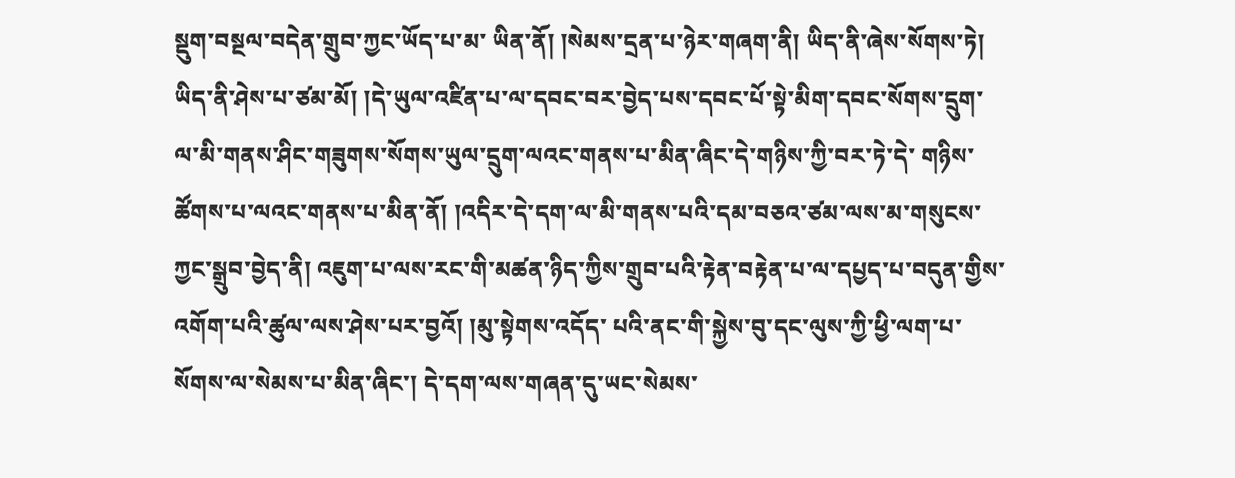སྡུག་བསྔལ་བདེན་གྲུབ་ཀྱང་ཡོད་པ་མ་ ཡིན་ནོ། །སེམས་དྲན་པ་ཉེར་གཞག་ནི། ཡིད་ནི་ཞེས་སོགས་ཏེ། ཡིད་ནི་ཤེས་པ་ཙམ་མོ། །དེ་ཡུལ་འཛིན་པ་ལ་དབང་བར་བྱེད་པས་དབང་པོ་སྟེ་མིག་དབང་སོགས་དྲུག་ལ་མི་གནས་ཤིང་གཟུགས་སོགས་ཡུལ་དྲུག་ལའང་གནས་པ་མིན་ཞིང་དེ་གཉིས་ཀྱི་བར་ཏེ་དེ་ གཉིས་ཚོགས་པ་ལའང་གནས་པ་མིན་ནོ། །འདིར་དེ་དག་ལ་མི་གནས་པའི་དམ་བཅའ་ཙམ་ལས་མ་གསུངས་ཀྱང་སྒྲུབ་བྱེད་ནི། འཇུག་པ་ལས་རང་གི་མཚན་ཉིད་ཀྱིས་གྲུབ་པའི་རྟེན་བརྟེན་པ་ལ་དཔྱད་པ་བདུན་གྱིས་འགོག་པའི་ཚུལ་ལས་ཤེས་པར་བྱའོ། །མུ་སྟེགས་འདོད་ པའི་ནང་གི་སྐྱེས་བུ་དང་ལུས་ཀྱི་ཕྱི་ལག་པ་སོགས་ལ་སེམས་པ་མིན་ཞིང་། དེ་དག་ལས་གཞན་དུ་ཡང་སེམས་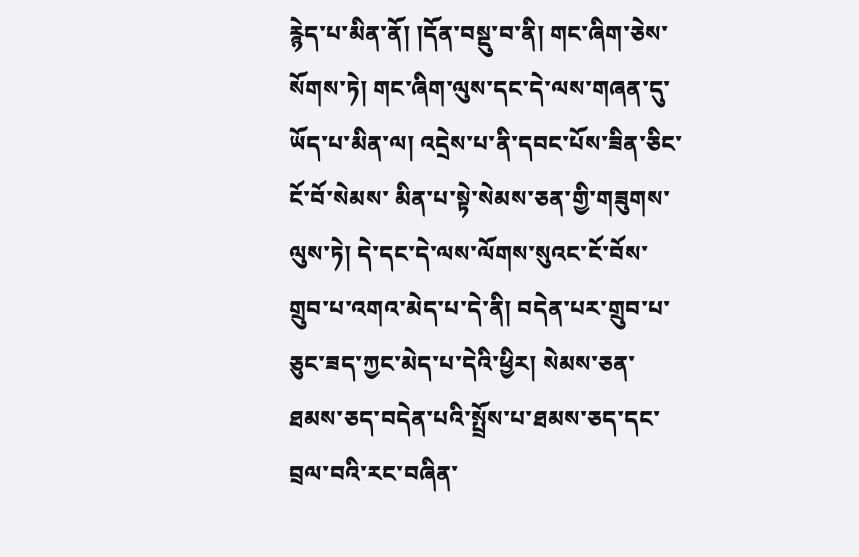རྙེད་པ་མིན་ནོ། །དོན་བསྡུ་བ་ནི། གང་ཞིག་ཅེས་སོགས་ཏེ། གང་ཞིག་ལུས་དང་དེ་ལས་གཞན་དུ་ཡོད་པ་མིན་ལ། འདྲེས་པ་ནི་དབང་པོས་ཟིན་ཅིང་ངོ་བོ་སེམས་ མིན་པ་སྟེ་སེམས་ཅན་གྱི་གཟུགས་ལུས་ཏེ། དེ་དང་དེ་ལས་ལོགས་སུའང་ངོ་བོས་གྲུབ་པ་འགའ་མེད་པ་དེ་ནི། བདེན་པར་གྲུབ་པ་ཅུང་ཟད་ཀྱང་མེད་པ་དེའི་ཕྱིར། སེམས་ཅན་ཐམས་ཅད་བདེན་པའི་སྤྲོས་པ་ཐམས་ཅད་དང་བྲལ་བའི་རང་བཞིན་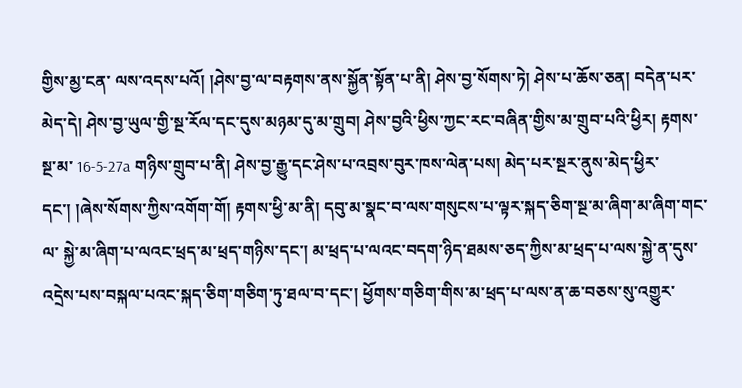གྱིས་མྱ་ངན་ ལས་འདས་པའོ། །ཤེས་བྱ་ལ་བརྟགས་ནས་སྐྱོན་སྟོན་པ་ནི། ཤེས་བྱ་སོགས་ཏེ། ཤེས་པ་ཆོས་ཅན། བདེན་པར་མེད་དེ། ཤེས་བྱ་ཡུལ་གྱི་སྔ་རོལ་དང་དུས་མཉམ་དུ་མ་གྲུབ། ཤེས་བྱའི་ཕྱིས་ཀྱང་རང་བཞིན་གྱིས་མ་གྲུབ་པའི་ཕྱིར། རྟགས་སྔ་མ་ 16-5-27a གཉིས་གྲུབ་པ་ནི། ཤེས་བྱ་རྒྱུ་དང་ཤེས་པ་འབྲས་བུར་ཁས་ལེན་པས། མེད་པར་སྔར་ནུས་མེད་ཕྱིར་དང་། །ཞེས་སོགས་ཀྱིས་འགོག་གོ། རྟགས་ཕྱི་མ་ནི། དབུ་མ་སྣང་བ་ལས་གསུངས་པ་ལྟར་སྐད་ཅིག་སྔ་མ་ཞིག་མ་ཞིག་གང་ལ་ སྐྱེ་མ་ཞིག་པ་ལའང་ཕྲད་མ་ཕྲད་གཉིས་དང་། མ་ཕྲད་པ་ལའང་བདག་ཉིད་ཐམས་ཅད་ཀྱིས་མ་ཕྲད་པ་ལས་སྐྱེ་ན་དུས་འདྲེས་པས་བསྐལ་པའང་སྐད་ཅིག་གཅིག་ཏུ་ཐལ་བ་དང་། ཕྱོགས་གཅིག་གིས་མ་ཕྲད་པ་ལས་ན་ཆ་བཅས་སུ་འགྱུར་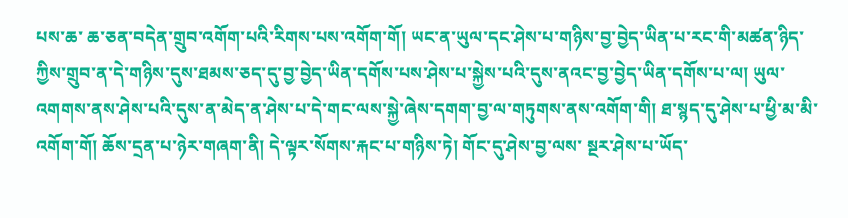པས་ཆ་ ཆ་ཅན་བདེན་གྲུབ་འགོག་པའི་རིགས་པས་འགོག་གོ། ཡང་ན་ཡུལ་དང་ཤེས་པ་གཉིས་བྱ་བྱེད་ཡིན་པ་རང་གི་མཚན་ཉིད་ཀྱིས་གྲུབ་ན་དེ་གཉིས་དུས་ཐམས་ཅད་དུ་བྱ་བྱེད་ཡིན་དགོས་པས་ཤེས་པ་སྐྱེས་པའི་དུས་ནའང་བྱ་བྱེད་ཡིན་དགོས་པ་ལ། ཡུལ་འགགས་ནས་ཤེས་པའི་དུས་ན་མེད་ན་ཤེས་པ་དེ་གང་ལས་སྐྱེ་ཞེས་དགག་བྱ་ལ་གཏུགས་ནས་འགོག་གི། ཐ་སྙད་དུ་ཤེས་པ་ཕྱི་མ་མི་འགོག་གོ། ཆོས་དྲན་པ་ཉེར་གཞག་ནི། དེ་ལྟར་སོགས་རྐང་པ་གཉིས་ཏེ། གོང་དུ་ཤེས་བྱ་ལས་ སྔར་ཤེས་པ་ཡོད་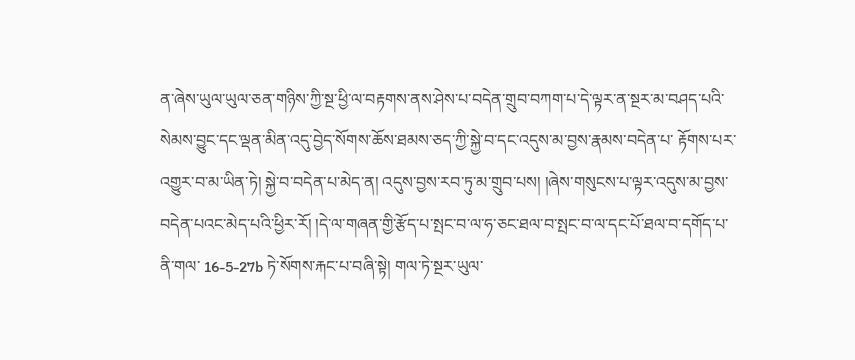ན་ཞེས་ཡུལ་ཡུལ་ཅན་གཉིས་ཀྱི་སྔ་ཕྱི་ལ་བརྟགས་ནས་ཤེས་པ་བདེན་གྲུབ་བཀག་པ་དེ་ལྟར་ན་སྔར་མ་བཤད་པའི་སེམས་བྱུང་དང་ལྡན་མིན་འདུ་བྱེད་སོགས་ཆོས་ཐམས་ཅད་ཀྱི་སྐྱེ་བ་དང་འདུས་མ་བྱས་རྣམས་བདེན་པ་ རྟོགས་པར་འགྱུར་བ་མ་ཡིན་ཏེ། སྐྱེ་བ་བདེན་པ་མེད་ན། འདུས་བྱས་རབ་ཏུ་མ་གྲུབ་པས། །ཞེས་གསུངས་པ་ལྟར་འདུས་མ་བྱས་བདེན་པའང་མེད་པའི་ཕྱིར་རོ། །དེ་ལ་གཞན་གྱི་རྩོད་པ་སྤང་བ་ལ་ཧ་ཅང་ཐལ་བ་སྤང་བ་ལ་དང་པོ་ཐལ་བ་དགོད་པ་ནི་གལ་ 16-5-27b ཏེ་སོགས་རྐང་པ་བཞི་སྟེ། གལ་ཏེ་སྔར་ཡུལ་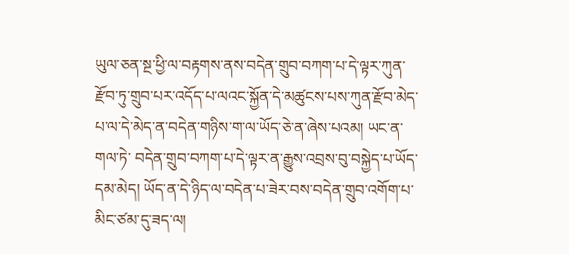ཡུལ་ཅན་སྔ་ཕྱི་ལ་བརྟགས་ནས་བདེན་གྲུབ་བཀག་པ་དེ་ལྟར་ཀུན་རྫོབ་ཏུ་གྲུབ་པར་འདོད་པ་ལའང་སྐྱོན་དེ་མཚུངས་པས་ཀུན་རྫོབ་མེད་པ་ལ་དེ་མེད་ན་བདེན་གཉིས་ག་ལ་ཡོད་ཅེ་ན་ཞེས་པའམ། ཡང་ན་གལ་ཏེ་ བདེན་གྲུབ་བཀག་པ་དེ་ལྟར་ན་རྒྱུས་འབྲས་བུ་བསྐྱེད་པ་ཡོད་དམ་མེད། ཡོད་ན་དེ་ཉིད་ལ་བདེན་པ་ཟེར་བས་བདེན་གྲུབ་འགོག་པ་མིང་ཙམ་དུ་ཟད་ལ།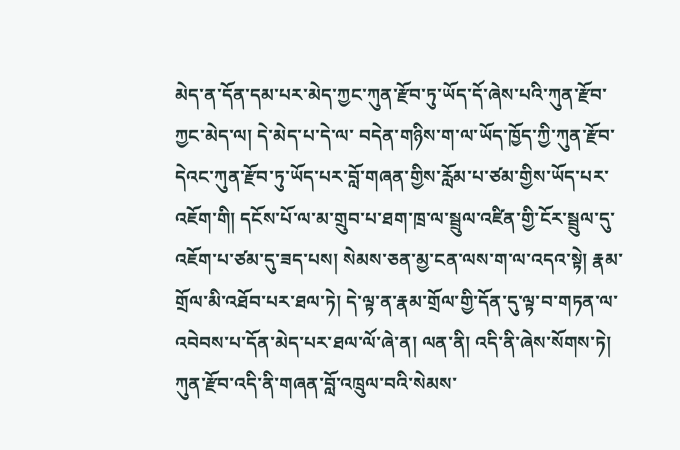མེད་ན་དོན་དམ་པར་མེད་ཀྱང་ཀུན་རྫོབ་ཏུ་ཡོད་དོ་ཞེས་པའི་ཀུན་རྫོབ་ཀྱང་མེད་ལ། དེ་མེད་པ་དེ་ལ་ བདེན་གཉིས་ག་ལ་ཡོད་ཁྱོད་ཀྱི་ཀུན་རྫོབ་དེའང་ཀུན་རྫོབ་ཏུ་ཡོད་པར་བློ་གཞན་གྱིས་རློམ་པ་ཙམ་གྱིས་ཡོད་པར་འཇོག་གི། དངོས་པོ་ལ་མ་གྲུབ་པ་ཐག་ཁྲ་ལ་སྦྲུལ་འཛིན་གྱི་ངོར་སྦྲུལ་དུ་འཇོག་པ་ཙམ་དུ་ཟད་པས། སེམས་ཅན་མྱ་ངན་ལས་ག་ལ་འདའ་སྟེ། རྣམ་ གྲོལ་མི་འཐོབ་པར་ཐལ་ཏེ། དེ་ལྟ་ན་རྣམ་གྲོལ་གྱི་དོན་དུ་ལྟ་བ་གཏན་ལ་འབེབས་པ་དོན་མེད་པར་ཐལ་ལོ་ཞེ་ན། ལན་ནི། འདི་ནི་ཞེས་སོགས་ཏེ། ཀུན་རྫོབ་འདི་ནི་གཞན་བློ་འཁྲུལ་བའི་སེམས་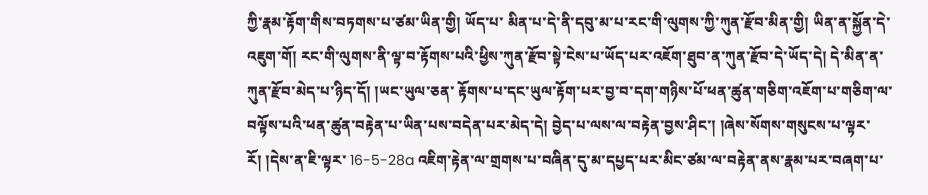ཀྱི་རྣམ་རྟོག་གིས་བཏགས་པ་ཙམ་ཡིན་གྱི། ཡོད་པ་ མིན་པ་དེ་ནི་དབུ་མ་པ་རང་གི་ལུགས་ཀྱི་ཀུན་རྫོབ་མིན་གྱི། ཡིན་ན་སྐྱོན་དེ་འཇུག་གོ། རང་གི་ལུགས་ནི་ལྟ་བ་རྟོགས་པའི་ཕྱིས་ཀུན་རྫོབ་སྟེ་ངེས་པ་ཡོད་པར་འཇོག་ཐུབ་ན་ཀུན་རྫོབ་དེ་ཡོད་དེ། དེ་མིན་ན་ཀུན་རྫོབ་མེད་པ་ཉིད་དོ། །ཡང་ཡུལ་ཅན་ རྟོགས་པ་དང་ཡུལ་རྟོག་པར་བྱ་བ་དག་གཉིས་པོ་ཕན་ཚུན་གཅིག་འཇོག་པ་གཅིག་ལ་བལྟོས་པའི་ཕན་ཚུན་བརྟེན་པ་ཡིན་པས་བདེན་པར་མེད་དེ། བྱེད་པ་ལས་ལ་བརྟེན་བྱས་ཤིང་། །ཞེས་སོགས་གསུངས་པ་ལྟར་རོ། །དེས་ན་ཇི་ལྟར་ 16-5-28a འཇིག་རྟེན་ལ་གྲགས་པ་བཞིན་དུ་མ་དཔྱད་པར་མིང་ཙམ་ལ་བརྟེན་ནས་རྣམ་པར་བཞག་པ་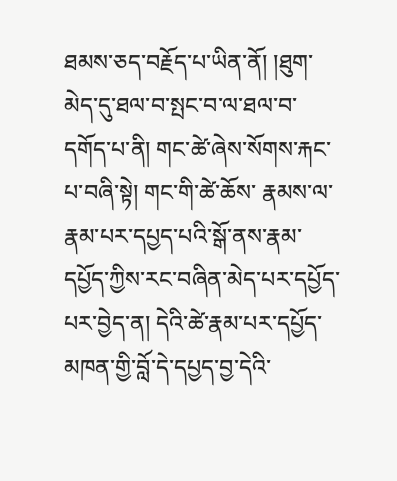ཐམས་ཅད་བརྗོད་པ་ཡིན་ནོ། །ཐུག་མེད་དུ་ཐལ་བ་སྤང་བ་ལ་ཐལ་བ་དགོད་པ་ནི། གང་ཚེ་ཞེས་སོགས་རྐང་པ་བཞི་སྟེ། གང་གི་ཚེ་ཆོས་ རྣམས་ལ་རྣམ་པར་དཔྱད་པའི་སྒོ་ནས་རྣམ་དཔྱོད་ཀྱིས་རང་བཞིན་མེད་པར་དཔྱོད་པར་བྱེད་ན། དེའི་ཚེ་རྣམ་པར་དཔྱོད་མཁན་གྱི་བློ་དེ་དཔྱད་བྱ་དེའི་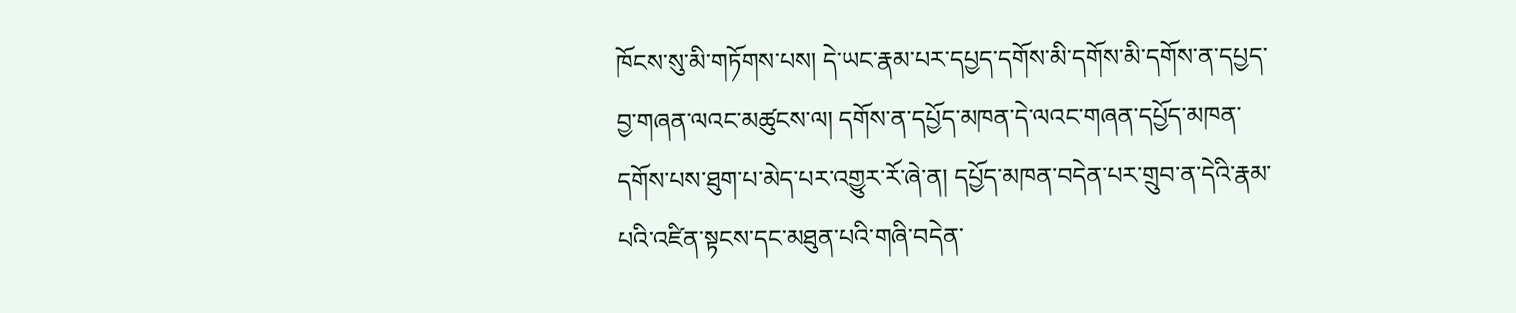ཁོངས་སུ་མི་གཏོགས་པས། དེ་ཡང་རྣམ་པར་དཔྱད་དགོས་མི་དགོས་མི་དགོས་ན་དཔྱད་བྱ་གཞན་ལའང་མཚུངས་ལ། དགོས་ན་དཔྱོད་མཁན་དེ་ལའང་གཞན་དཔྱོད་མཁན་དགོས་པས་ཐུག་པ་མེད་པར་འགྱུར་རོ་ཞེ་ན། དཔྱོད་མཁན་བདེན་པར་གྲུབ་ན་དེའི་རྣམ་པའི་འཛིན་སྟངས་དང་མཐུན་པའི་གཞི་བདེན་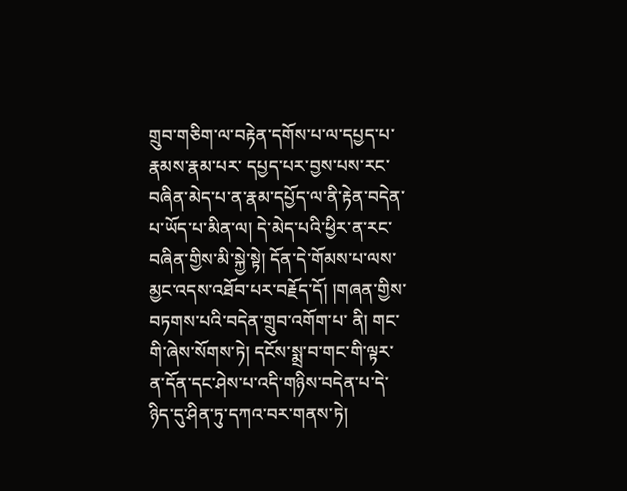གྲུབ་གཅིག་ལ་བརྟེན་དགོས་པ་ལ་དཔྱད་པ་རྣམས་རྣམ་པར་ དཔྱད་པར་བྱས་པས་རང་བཞིན་མེད་པ་ན་རྣམ་དཔྱོད་ལ་ནི་རྟེན་བདེན་པ་ཡོད་པ་མིན་ལ། དེ་མེད་པའི་ཕྱིར་ན་རང་བཞིན་གྱིས་མི་སྐྱེ་སྟེ། དོན་དེ་གོམས་པ་ལས་མྱང་འདས་འཐོབ་པར་བརྗོད་དོ། །གཞན་གྱིས་བཏགས་པའི་བདེན་གྲུབ་འགོག་པ་ ནི། གང་གི་ཞེས་སོགས་ཏེ། དངོས་སྨྲ་བ་གང་གི་ལྟར་ན་དོན་དང་ཤེས་པ་འདི་གཉིས་བདེན་པ་དེ་ཉིད་དུ་ཤིན་ཏུ་དཀའ་བར་གནས་ཏེ།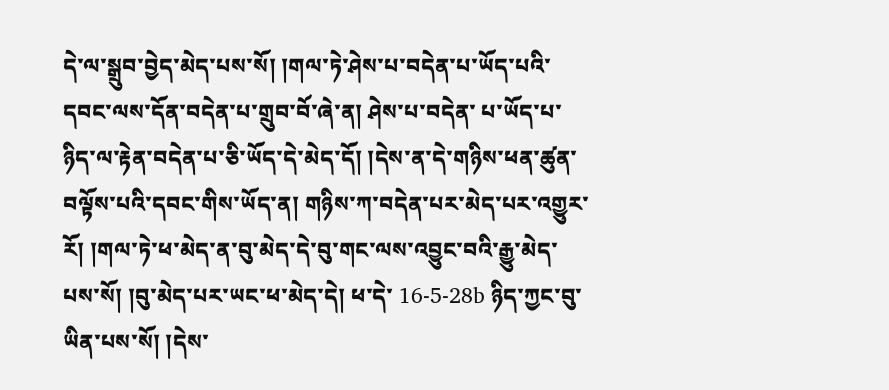དེ་ལ་སྒྲུབ་བྱེད་མེད་པས་སོ། །གལ་ཏེ་ཤེས་པ་བདེན་པ་ཡོད་པའི་དབང་ལས་དོན་བདེན་པ་གྲུབ་བོ་ཞེ་ན། ཤེས་པ་བདེན་ པ་ཡོད་པ་ཉིད་ལ་རྟེན་བདེན་པ་ཅི་ཡོད་དེ་མེད་དོ། །དེས་ན་དེ་གཉིས་ཕན་ཚུན་བལྟོས་པའི་དབང་གིས་ཡོད་ན། གཉིས་ཀ་བདེན་པར་མེད་པར་འགྱུར་རོ། །གལ་ཏེ་ཕ་མེད་ན་བུ་མེད་དེ་བུ་གང་ལས་འབྱུང་བའི་རྒྱུ་མེད་པས་སོ། །བུ་མེད་པར་ཡང་ཕ་མེད་དེ། ཕ་དེ་ 16-5-28b ཉིད་ཀྱང་བུ་ཡིན་པས་སོ། །དེས་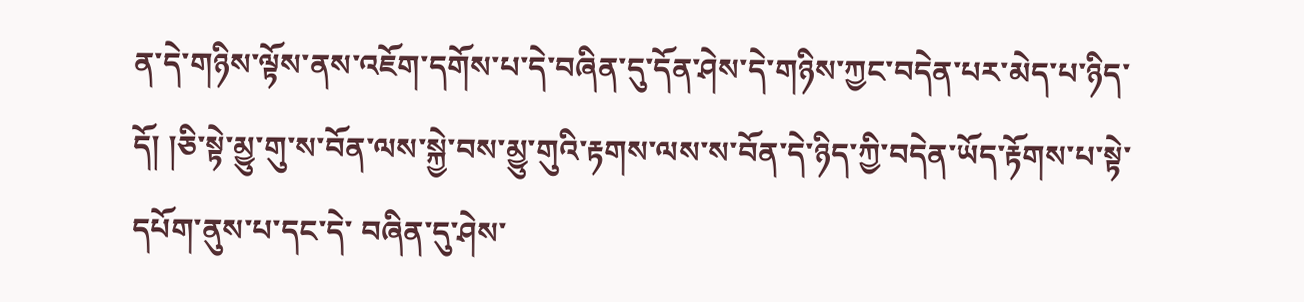ན་དེ་གཉིས་ལྟོས་ནས་འཇོག་དགོས་པ་དེ་བཞིན་དུ་དོན་ཤེས་དེ་གཉིས་ཀྱང་བདེན་པར་མེད་པ་ཉིད་དོ། །ཅི་སྟེ་མྱུ་གུ་ས་བོན་ལས་སྐྱེ་བས་མྱུ་གུའི་རྟགས་ལས་ས་བོན་དེ་ཉིད་ཀྱི་བདེན་ཡོད་རྟོགས་པ་སྟེ་དཔོག་ནུས་པ་དང་དེ་ བཞིན་དུ་ཤེས་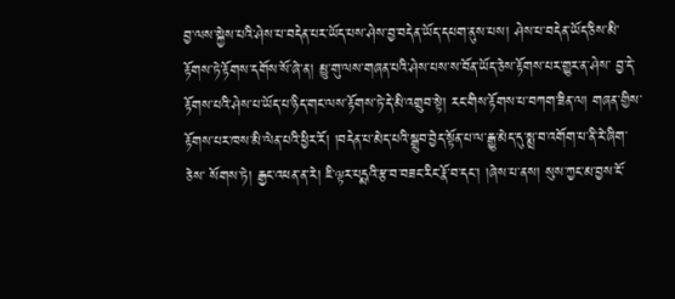བྱ་ལས་སྐྱེས་པའི་ཤེས་པ་བདེན་པར་ཡོད་པས་ཤེས་བྱ་བདེན་ཡོད་དཔག་ནུས་པས། ཤེས་པ་བདེན་ཡོད་ཅིས་མི་རྟོགས་ཏེ་རྟོགས་དགོས་སོ་ཞེ་ན། མྱུ་གུ་ལས་གཞན་པའི་ཤེས་པས་ས་བོན་ཡོད་ཅེས་རྟོགས་པར་གྱུར་ན་ཤེས་ བྱ་དེ་རྟོགས་པའི་ཤེས་པ་ཡོད་པ་ཉིད་གང་ལས་རྟོགས་ཏེ་དེ་མི་འགྲུབ་སྟེ། རང་གིས་རྟོགས་པ་བཀག་ཟིན་ལ། གཞན་གྱིས་རྟོགས་པར་ཁས་མི་ལེན་པའི་ཕྱིར་རོ། །བདེན་པ་མེད་པའི་སྒྲུབ་བྱེད་སྟོན་པ་ལ་རྒྱུ་མེད་དུ་སྨྲ་བ་འགོག་པ་ནི་རེ་ཞིག་ཅེས་ སོགས་ཏེ། རྒྱང་འཕན་ན་རེ། ཇི་ལྟར་པདྨའི་རྩ་བ་བཟང་རིང་རྣོ་བ་དང་། །ཞེས་པ་ནས། སུས་ཀྱང་མ་བྱས་ངོ་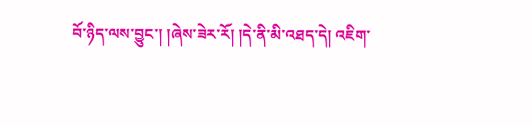བོ་ཉིད་ལས་བྱུང་། །ཞེས་ཟེར་རོ། །དེ་ནི་མི་འཐད་དེ། འཇིག་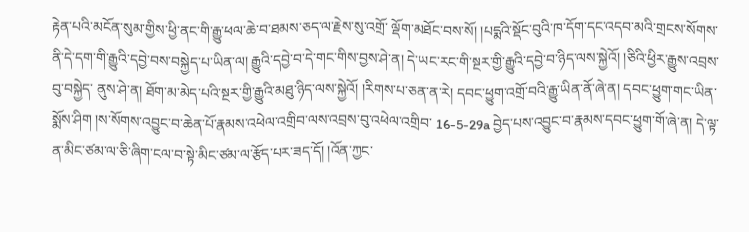རྟེན་པའི་མངོན་སུམ་གྱིས་ཕྱི་ནང་གི་རྒྱུ་ཕལ་ཆེ་བ་ཐམས་ཅད་ལ་རྗེས་སུ་འགྲོ་ ལྡོག་མཐོང་བས་སོ། །པདྨའི་སྡོང་བུའི་ཁ་དོག་དང་འདབ་མའི་གྲངས་སོགས་ནི་དེ་དག་གི་རྒྱུའི་དབྱེ་བས་བསྐྱེད་པ་ཡིན་ལ། རྒྱུའི་དབྱེ་བ་དེ་གང་གིས་བྱས་ཤེ་ན། དེ་ཡང་རང་གི་སྔར་གྱི་རྒྱུའི་དབྱེ་བ་ཉིད་ལས་སྐྱེའོ། །ཅིའི་ཕྱིར་རྒྱུས་འབྲས་བུ་བསྐྱེད་ ནུས་ཤེ་ན། ཐོག་མ་མེད་པའི་སྔར་གྱི་རྒྱུའི་མཐུ་ཉིད་ལས་སྐྱེའོ། །རིགས་པ་ཅན་ན་རེ། དབང་ཕྱུག་འགྲོ་བའི་རྒྱུ་ཡིན་ནོ་ཞེ་ན། དབང་ཕྱུག་གང་ཡིན་སྨོས་ཤིག །ས་སོགས་འབྱུང་བ་ཆེན་པོ་རྣམས་འཕེལ་འགྲིབ་ལས་འབྲས་བུ་འཕེལ་འགྲིབ་ 16-5-29a བྱེད་པས་འབྱུང་བ་རྣམས་དབང་ཕྱུག་གོ་ཞེ་ན། དེ་ལྟ་ན་མིང་ཙམ་ལ་ཅི་ཞིག་ངལ་བ་སྟེ་མིང་ཙམ་ལ་རྩོད་པར་ཟད་དོ། །འོན་ཀྱང་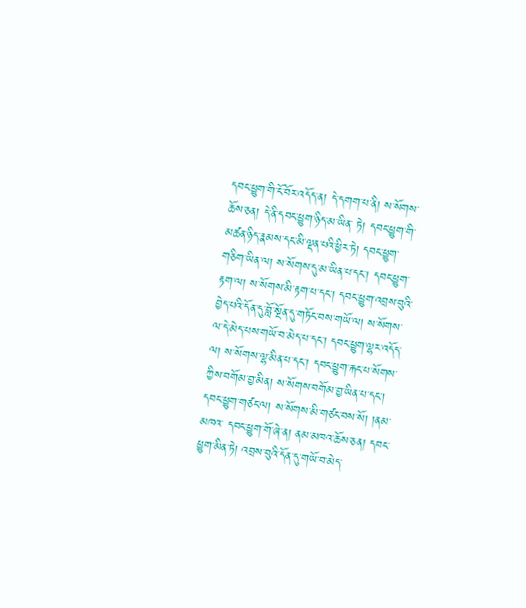དབང་ཕྱུག་གི་ངོ་བོར་འདོད་ན། དེ་དགག་པ་ནི། ས་སོགས་ཆོས་ཅན། དེ་ནི་དབང་ཕྱུག་ཉིད་མ་ཡིན་ ཏེ། དབང་ཕྱུག་གི་མཚན་ཉིད་རྣམས་དང་མི་ལྡན་པའི་ཕྱིར་ཏེ། དབང་ཕྱུག་གཅིག་ཡིན་ལ། ས་སོགས་དུ་མ་ཡིན་པ་དང་། དབང་ཕྱུག་རྟག་ལ། ས་སོགས་མི་རྟག་པ་དང་། དབང་ཕྱུག་འབྲས་བུའི་བྱེད་པའི་དོན་དུ་བློ་སྔོན་དུ་གཏོང་བས་གཡོ་ལ། ས་སོགས་ ལ་དེ་མེད་པས་གཡོ་བ་མེད་པ་དང་། དབང་ཕྱུག་ལྷར་འདོད་ལ། ས་སོགས་ལྷ་མིན་པ་དང་། དབང་ཕྱུག་རྐང་པ་སོགས་ཀྱིས་བགོམ་བྱ་མིན། ས་སོགས་བགོམ་བྱ་ཡིན་པ་དང་། དབང་ཕྱུག་གཙང་ལ། ས་སོགས་མི་གཙང་བས་སོ། །ནམ་མཁའ་ དབང་ཕྱུག་གོ་ཞེ་ན། ནམ་མཁའ་ཆོས་ཅན། དབང་ཕྱུག་མིན་ཏེ། འབྲས་བུའི་དོན་དུ་གཡོ་བ་མེད་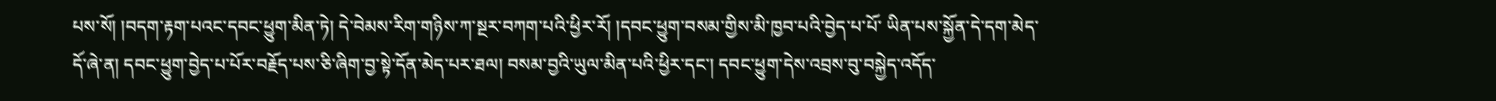པས་སོ། །བདག་རྟག་པའང་དབང་ཕྱུག་མིན་ཏེ། དེ་བེམས་རིག་གཉིས་ཀ་སྔར་བཀག་པའི་ཕྱིར་རོ། །དབང་ཕྱུག་བསམ་གྱིས་མི་ཁྱབ་པའི་བྱེད་པ་པོ་ ཡིན་པས་སྐྱོན་དེ་དག་མེད་དོ་ཞེ་ན། དབང་ཕྱུག་བྱེད་པ་པོར་བརྗོད་པས་ཅི་ཞིག་བྱ་སྟེ་དོན་མེད་པར་ཐལ། བསམ་བྱའི་ཡུལ་མིན་པའི་ཕྱིར་དང་། དབང་ཕྱུག་དེས་འབྲས་བུ་བསྐྱེད་འདོད་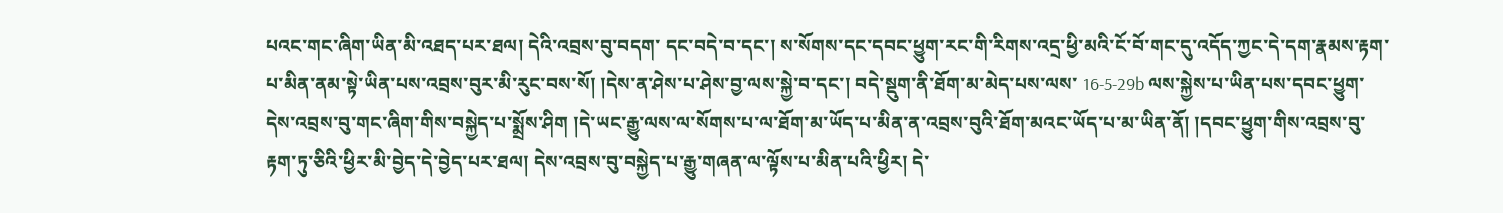པའང་གང་ཞིག་ཡིན་མི་འཐད་པར་ཐལ། དེའི་འབྲས་བུ་བདག་ དང་བདེ་བ་དང་། ས་སོགས་དང་དབང་ཕྱུག་རང་གི་རིགས་འདྲ་ཕྱི་མའི་ངོ་བོ་གང་དུ་འདོད་ཀྱང་དེ་དག་རྣམས་རྟག་པ་མིན་ནམ་སྟེ་ཡིན་པས་འབྲས་བུར་མི་རུང་བས་སོ། །དེས་ན་ཤེས་པ་ཤེས་བྱ་ལས་སྐྱེ་བ་དང་། བདེ་སྡུག་ནི་ཐོག་མ་མེད་པས་ལས་ 16-5-29b ལས་སྐྱེས་པ་ཡིན་པས་དབང་ཕྱུག་དེས་འབྲས་བུ་གང་ཞིག་གིས་བསྐྱེད་པ་སྨྲོས་ཤིག །དེ་ཡང་རྒྱུ་ལས་ལ་སོགས་པ་ལ་ཐོག་མ་ཡོད་པ་མིན་ན་འབྲས་བུའི་ཐོག་མའང་ཡོད་པ་མ་ཡིན་ནོ། །དབང་ཕྱུག་གིས་འབྲས་བུ་རྟག་ཏུ་ཅིའི་ཕྱིར་མི་བྱེད་དེ་བྱེད་པར་ཐལ། དེས་འབྲས་བུ་བསྐྱེད་པ་རྒྱུ་གཞན་ལ་ལྟོས་པ་མིན་པའི་ཕྱིར། དེ་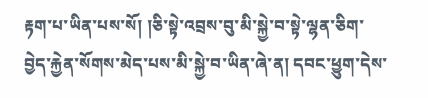རྟག་པ་ཡིན་པས་སོ། །ཅི་སྟེ་འབྲས་བུ་མི་སྐྱེ་བ་སྟེ་ལྷན་ཅིག་བྱེད་རྐྱེན་སོགས་མེད་པས་མི་སྐྱེ་བ་ཡིན་ཞེ་ན། དབང་ཕྱུག་དེས་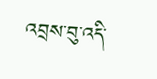འབྲས་བུ་འདི་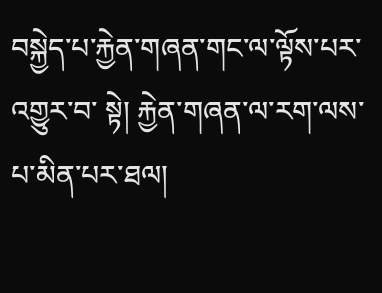བསྐྱེད་པ་རྐྱེན་གཞན་གང་ལ་ལྟོས་པར་འགྱུར་བ་ སྟེ། རྐྱེན་གཞན་ལ་རག་ལས་པ་མིན་པར་ཐལ།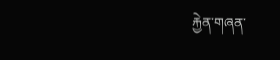རྐྱེན་གཞན་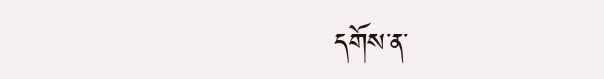དགོས་ན་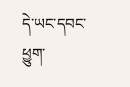དེ་ཡང་དབང་ཕྱུག་